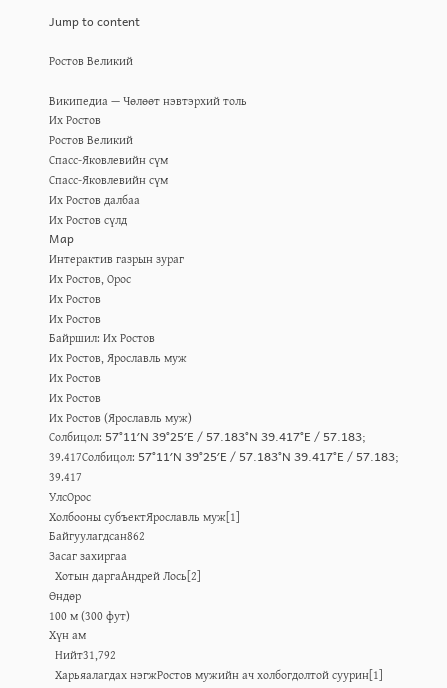Jump to content

Ростов Великий

Википедиа — Чөлөөт нэвтэрхий толь
Их Ростов
Ростов Великий
Спасс-Яковлевийн сүм
Спасс-Яковлевийн сүм
Их Ростов далбаа
Их Ростов сүлд
Map
Интерактив газрын зураг
Их Ростов, Орос
Их Ростов
Их Ростов
Байршил: Их Ростов
Их Ростов, Ярославль муж
Их Ростов
Их Ростов
Их Ростов (Ярославль муж)
Солбицол: 57°11′N 39°25′E / 57.183°N 39.417°E / 57.183; 39.417Солбицол: 57°11′N 39°25′E / 57.183°N 39.417°E / 57.183; 39.417
УлсОрос
Холбооны субъектЯрославль муж[1]
Байгуулагдсан862
Засаг захиргаа
  Хотын даргаАндрей Лось[2]
Өндөр
100 м (300 фут)
Хүн ам
  Нийт31,792
  Харьяалагдах нэгжРостов мужийн ач холбогдолтой суурин[1]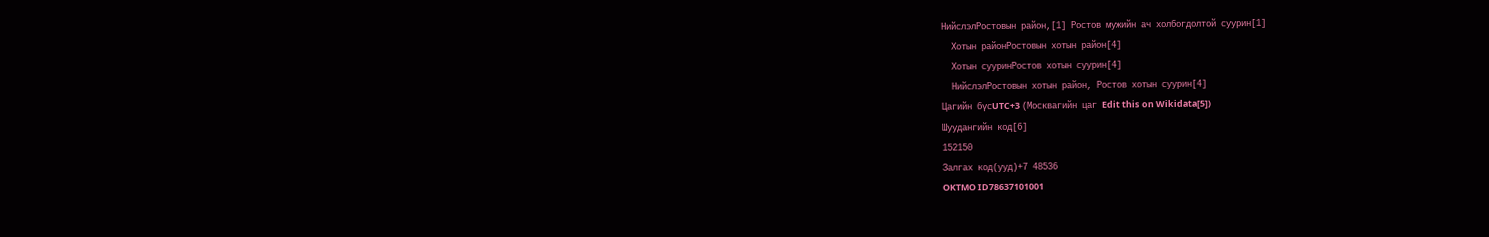НийслэлРостовын район,[1] Ростов мужийн ач холбогдолтой суурин[1]
  Хотын районРостовын хотын район[4]
  Хотын сууринРостов хотын суурин[4]
  НийслэлРостовын хотын район, Ростов хотын суурин[4]
Цагийн бүсUTC+3 (Москвагийн цаг Edit this on Wikidata[5])
Шуудангийн код[6]
152150
Залгах код(ууд)+7 48536
OKTMO ID78637101001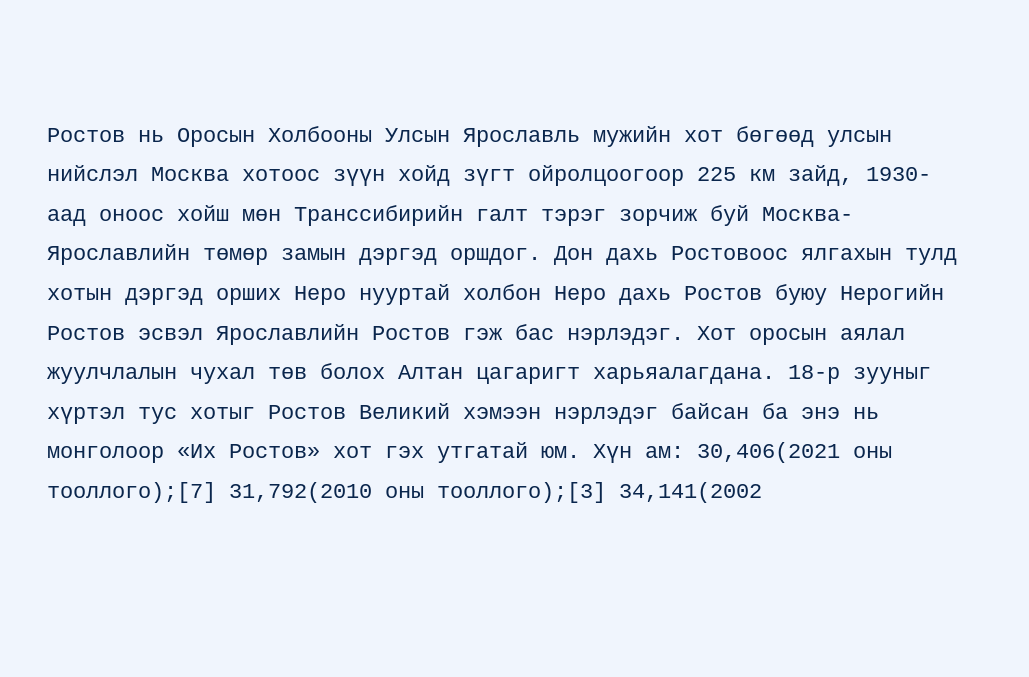Ростов нь Оросын Холбооны Улсын Ярославль мужийн хот бөгөөд улсын нийслэл Москва хотоос зүүн хойд зүгт ойролцоогоор 225 км зайд, 1930-аад оноос хойш мөн Транссибирийн галт тэрэг зорчиж буй Москва-Ярославлийн төмөр замын дэргэд оршдог. Дон дахь Ростовоос ялгахын тулд хотын дэргэд орших Неро нууртай холбон Неро дахь Ростов буюу Нерогийн Ростов эсвэл Ярославлийн Ростов гэж бас нэрлэдэг. Хот оросын аялал жуулчлалын чухал төв болох Алтан цагаригт харьяалагдана. 18-р зууныг хүртэл тус хотыг Ростов Великий хэмээн нэрлэдэг байсан ба энэ нь монголоор «Их Ростов» хот гэх утгатай юм. Хүн ам: 30,406(2021 оны тооллого);[7] 31,792(2010 оны тооллого);[3] 34,141(2002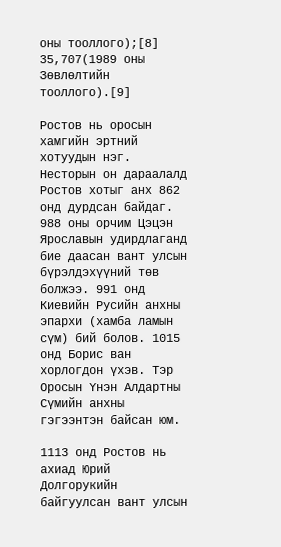оны тооллого);[8] 35,707(1989 оны Зөвлөлтийн тооллого).[9]

Ростов нь оросын хамгийн эртний хотуудын нэг. Несторын он дараалалд Ростов хотыг анх 862 онд дурдсан байдаг. 988 оны орчим Цэцэн Ярославын удирдлаганд бие даасан вант улсын бүрэлдэхүүний төв болжээ. 991 онд Киевийн Русийн анхны эпархи (хамба ламын сүм) бий болов. 1015 онд Борис ван хорлогдон үхэв. Тэр Оросын Үнэн Алдартны Сүмийн анхны гэгээнтэн байсан юм.

1113 онд Ростов нь ахиад Юрий Долгорукийн байгуулсан вант улсын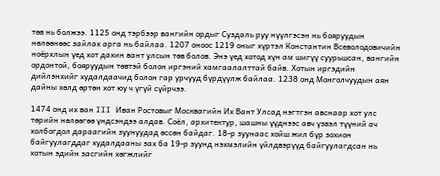төв нь болжээ. 1125 онд тэрбээр вангийн ордыг Суздаль руу нүүлгэсэн нь бояруудын нөлөөнөөс зайлах арга нь байлаа. 1207 оноос 1219 оныг хүртэл Константин Всеволодовичийн ноёрхлын үед хот дахин вант улсын төв болов. Энэ үед хотод хүн ам шигүү суурьшсан, вангийн ордонтой, бояруудын төвтэй болон иргэний хамгаалалттай байв. Хотын иргэдийн дийлэнхийг худалдаачид болон гар урчууд бүрдүүлж байлаа. 1238 онд Монголчуудын аян дайны хөлд өртөн хот юу ч үгүй сүйрчээ.

1474 онд их ван III Иван Ростовыг Москвагийн Их Вант Улсад нэгтгэн авснаар хот улс төрийн нөлөөгөө үндсэндээ алдав. Соёл, архитектур, шашны үүднээс авч үзвэл түүний ач холбогдол дараагийн зуунуудад өссөн байдаг. 18-р зуунаас хойш жил бүр зохион байгуулагддаг худалдааны зах ба 19-р зуунд нэхмэлийн үйлдвэрүүд байгуулагдсан нь хотын эдийн засгийн хөгжлийг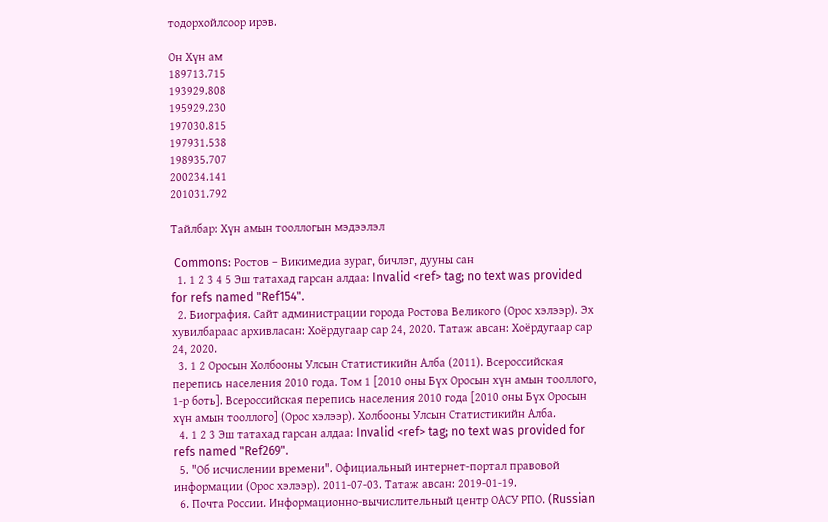тодорхойлсоор ирэв.

Он Хүн ам
189713.715
193929.808
195929.230
197030.815
197931.538
198935.707
200234.141
201031.792

Тайлбар: Хүн амын тооллогын мэдээлэл

 Commons: Ростов – Викимедиа зураг, бичлэг, дууны сан
  1. 1 2 3 4 5 Эш татахад гарсан алдаа: Invalid <ref> tag; no text was provided for refs named "Ref154".
  2. Биография. Сайт администрации города Ростова Великого (Орос хэлээр). Эх хувилбараас архивласан: Хоёрдугаар сар 24, 2020. Татаж авсан: Хоёрдугаар сар 24, 2020.
  3. 1 2 Оросын Холбооны Улсын Статистикийн Алба (2011). Всероссийская перепись населения 2010 года. Том 1 [2010 оны Бүх Оросын хүн амын тооллого, 1-р боть]. Всероссийская перепись населения 2010 года [2010 оны Бүх Оросын хүн амын тооллого] (Орос хэлээр). Холбооны Улсын Статистикийн Алба.
  4. 1 2 3 Эш татахад гарсан алдаа: Invalid <ref> tag; no text was provided for refs named "Ref269".
  5. "Об исчислении времени". Официальный интернет-портал правовой информации (Орос хэлээр). 2011-07-03. Татаж авсан: 2019-01-19.
  6. Почта России. Информационно-вычислительный центр ОАСУ РПО. (Russian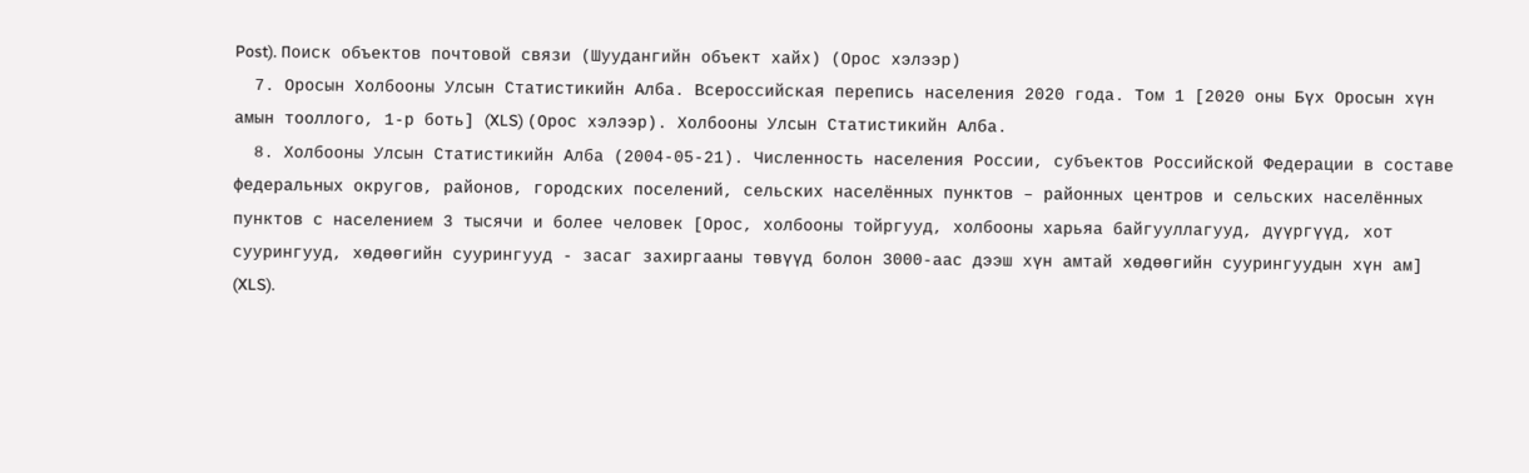Post). Поиск объектов почтовой связи (Шуудангийн объект хайх) (Орос хэлээр)
  7. Оросын Холбооны Улсын Статистикийн Алба. Всероссийская перепись населения 2020 года. Том 1 [2020 оны Бүх Оросын хүн амын тооллого, 1-р боть] (XLS) (Орос хэлээр). Холбооны Улсын Статистикийн Алба.
  8. Холбооны Улсын Статистикийн Алба (2004-05-21). Численность населения России, субъектов Российской Федерации в составе федеральных округов, районов, городских поселений, сельских населённых пунктов – районных центров и сельских населённых пунктов с населением 3 тысячи и более человек [Орос, холбооны тойргууд, холбооны харьяа байгууллагууд, дүүргүүд, хот суурингууд, хөдөөгийн суурингууд - засаг захиргааны төвүүд болон 3000-аас дээш хүн амтай хөдөөгийн суурингуудын хүн ам] (XLS).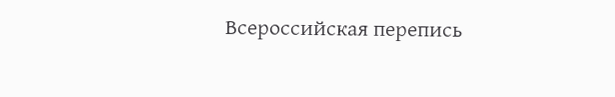Всероссийская перепись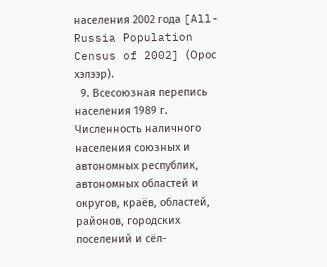населения 2002 года [All-Russia Population Census of 2002] (Орос хэлээр).
  9. Всесоюзная перепись населения 1989 г. Численность наличного населения союзных и автономных республик, автономных областей и округов, краёв, областей, районов, городских поселений и сёл-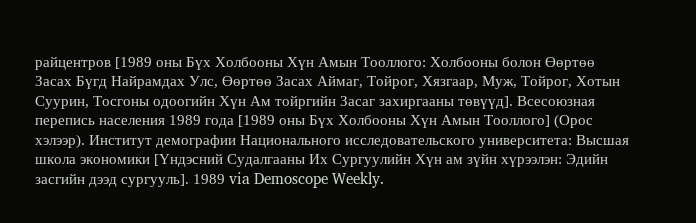райцентров [1989 оны Бүх Холбооны Хүн Амын Тооллого: Холбооны болон Өөртөө Засах Бүгд Найрамдах Улс, Өөртөө Засах Аймаг, Тойрог, Хязгаар, Муж, Тойрог, Хотын Суурин, Тосгоны одоогийн Хүн Ам тойргийн Засаг захиргааны төвүүд]. Всесоюзная перепись населения 1989 года [1989 оны Бүх Холбооны Хүн Амын Тооллого] (Орос хэлээр). Институт демографии Национального исследовательского университета: Высшая школа экономики [Үндэсний Судалгааны Их Сургуулийн Хүн ам зүйн хүрээлэн: Эдийн засгийн дээд сургууль]. 1989 via Demoscope Weekly.